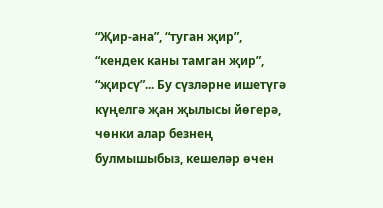“Җир-ана”, “туган җир”, “кендек каны тамган җир”, “җирсү”... Бу сүзләрне ишетүгә күңелгә җан җылысы йөгерә, чөнки алар безнең булмышыбыз, кешеләр өчен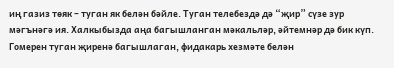иң газиз төяк – туган як белән бәйле. Туган телебездә дә “җир” сүзе зур мәгънәгә ия. Халкыбызда аңа багышланган мәкальләр, әйтемнәр дә бик күп. Гомерен туган җиренә багышлаган, фидакарь хезмәте белән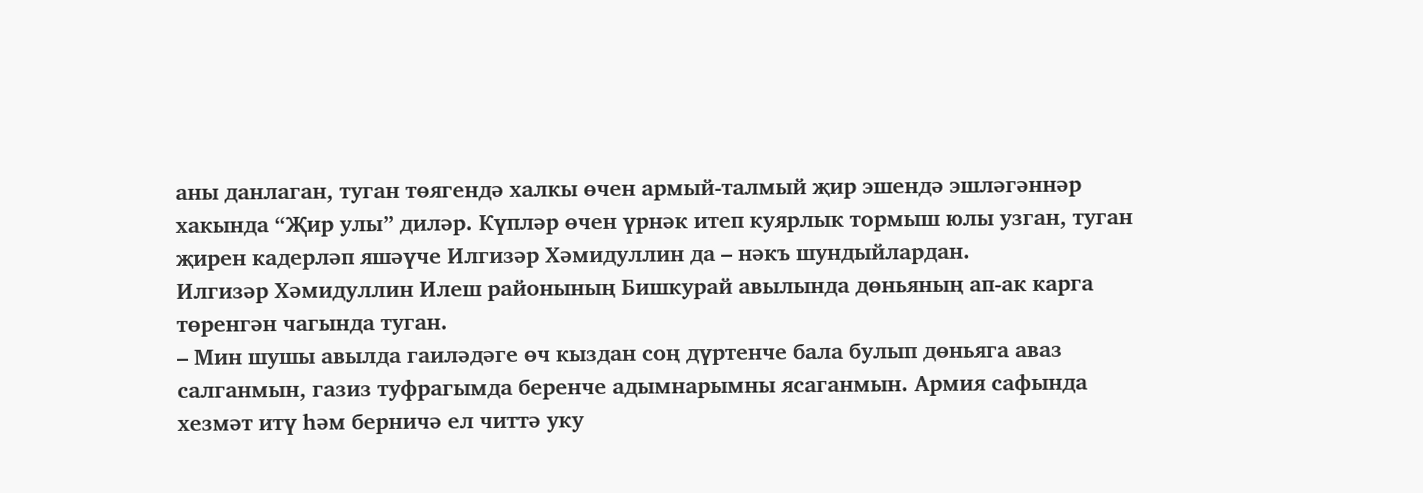аны данлаган, туган төягендә халкы өчен армый-талмый җир эшендә эшләгәннәр хакында “Җир улы” диләр. Күпләр өчен үрнәк итеп куярлык тормыш юлы узган, туган җирен кадерләп яшәүче Илгизәр Хәмидуллин да – нәкъ шундыйлардан.
Илгизәр Хәмидуллин Илеш районының Бишкурай авылында дөньяның ап-ак карга төренгән чагында туган.
– Мин шушы авылда гаиләдәге өч кыздан соң дүртенче бала булып дөньяга аваз салганмын, газиз туфрагымда беренче адымнарымны ясаганмын. Армия сафында хезмәт итү һәм берничә ел читтә уку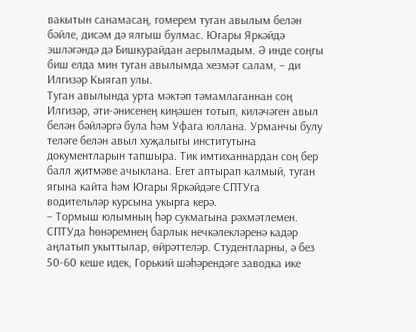вакытын санамасаң, гомерем туган авылым белән бәйле, дисәм дә ялгыш булмас. Югары Яркәйдә эшләгәндә дә Бишкурайдан аерылмадым. Ә инде соңгы биш елда мин туган авылымда хезмәт салам, – ди Илгизәр Кыягап улы.
Туган авылында урта мәктәп тәмамлаганнан соң Илгизәр, әти-әнисенең киңәшен тотып, киләчәген авыл белән бәйләргә була һәм Уфага юллана. Урманчы булу теләге белән авыл хуҗалыгы институтына документларын тапшыра. Тик имтиханнардан соң бер балл җитмәве ачыклана. Егет аптырап калмый, туган ягына кайта һәм Югары Яркәйдәге СПТУга водительләр курсына укырга керә.
– Тормыш юлымның һәр сукмагына рәхмәтлемен. СПТУда һөнәремнең барлык нечкәлекләренә кадәр аңлатып укыттылар, өйрәттеләр. Студентларны, ә без 50-60 кеше идек, Горький шәһәрендәге заводка ике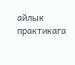айлык практикага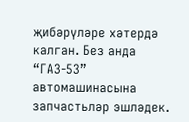җибәрүләре хәтердә калган. Без анда “ГАЗ-53” автомашинасына запчастьләр эшләдек.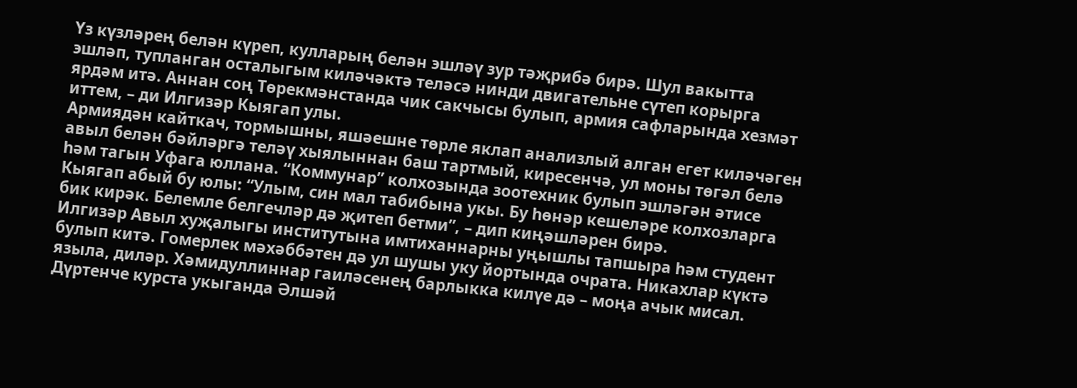Үз күзләрең белән күреп, кулларың белән эшләү зур тәҗрибә бирә. Шул вакытта эшләп, тупланган осталыгым киләчәктә теләсә нинди двигательне сүтеп корырга ярдәм итә. Аннан соң Төрекмәнстанда чик сакчысы булып, армия сафларында хезмәт иттем, – ди Илгизәр Кыягап улы.
Армиядән кайткач, тормышны, яшәешне төрле яклап анализлый алган егет киләчәген авыл белән бәйләргә теләү хыялыннан баш тартмый, киресенчә, ул моны төгәл белә һәм тагын Уфага юллана. “Коммунар” колхозында зоотехник булып эшләгән әтисе Кыягап абый бу юлы: “Улым, син мал табибына укы. Бу һөнәр кешеләре колхозларга бик кирәк. Белемле белгечләр дә җитеп бетми”, – дип киңәшләрен бирә.
Илгизәр Авыл хуҗалыгы институтына имтиханнарны уңышлы тапшыра һәм студент булып китә. Гомерлек мәхәббәтен дә ул шушы уку йортында очрата. Никахлар күктә языла, диләр. Хәмидуллиннар гаиләсенең барлыкка килүе дә – моңа ачык мисал. Дүртенче курста укыганда Әлшәй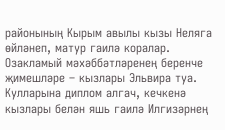районының Кырым авылы кызы Неляга өйләнеп, матур гаилә коралар. Озакламый мәхәббәтләренең беренче җимешләре – кызлары Эльвира туа. Кулларына диплом алгач, кечкенә кызлары белән яшь гаилә Илгизәрнең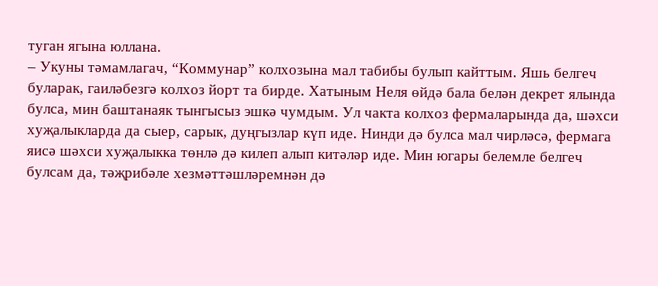туган ягына юллана.
– Укуны тәмамлагач, “Коммунар” колхозына мал табибы булып кайттым. Яшь белгеч буларак, гаиләбезгә колхоз йорт та бирде. Хатыным Неля өйдә бала белән декрет ялында булса, мин баштанаяк тынгысыз эшкә чумдым. Ул чакта колхоз фермаларында да, шәхси хуҗалыкларда да сыер, сарык, дуңгызлар күп иде. Нинди дә булса мал чирләсә, фермага яисә шәхси хуҗалыкка төнлә дә килеп алып китәләр иде. Мин югары белемле белгеч булсам да, тәҗрибәле хезмәттәшләремнән дә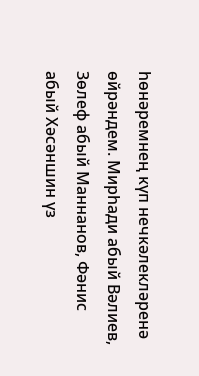һөнәремнең күп нечкәлекләренә өйрәндем. Мирһади абый Вәлиев, Зөлеф абый Маннанов, Фәнис абый Хәсәншин үз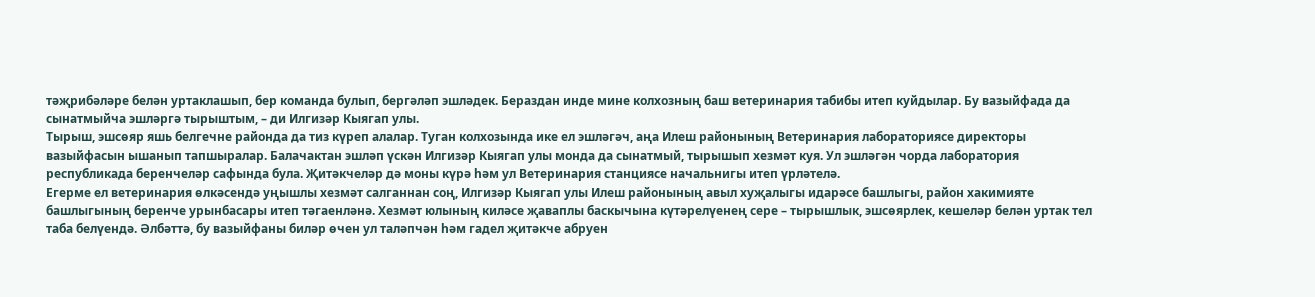тәҗрибәләре белән уртаклашып, бер команда булып, бергәләп эшләдек. Бераздан инде мине колхозның баш ветеринария табибы итеп куйдылар. Бу вазыйфада да сынатмыйча эшләргә тырыштым, – ди Илгизәр Кыягап улы.
Тырыш, эшсөяр яшь белгечне районда да тиз күреп алалар. Туган колхозында ике ел эшләгәч, аңа Илеш районының Ветеринария лабораториясе директоры вазыйфасын ышанып тапшыралар. Балачактан эшләп үскән Илгизәр Кыягап улы монда да сынатмый, тырышып хезмәт куя. Ул эшләгән чорда лаборатория республикада беренчеләр сафында була. Җитәкчеләр дә моны күрә һәм ул Ветеринария станциясе начальнигы итеп үрләтелә.
Егерме ел ветеринария өлкәсендә уңышлы хезмәт салганнан соң, Илгизәр Кыягап улы Илеш районының авыл хуҗалыгы идарәсе башлыгы, район хакимияте башлыгының беренче урынбасары итеп тәгаенләнә. Хезмәт юлының киләсе җаваплы баскычына күтәрелүенең сере – тырышлык, эшсөярлек, кешеләр белән уртак тел таба белүендә. Әлбәттә, бу вазыйфаны биләр өчен ул таләпчән һәм гадел җитәкче абруен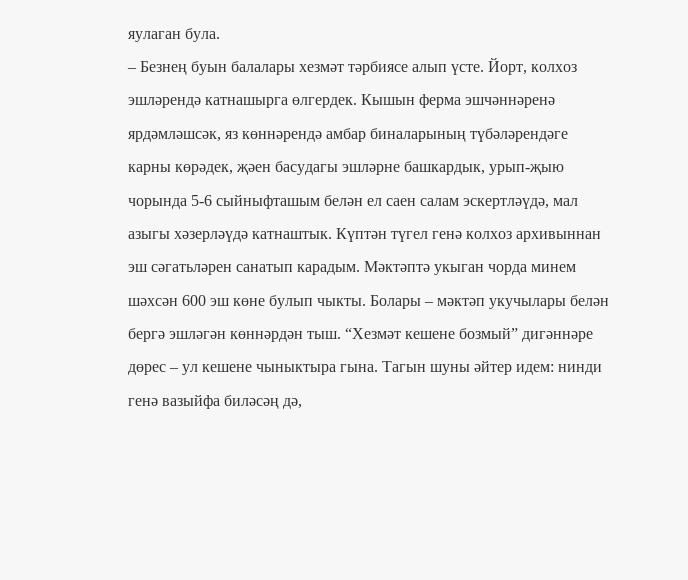яулаган була.
– Безнең буын балалары хезмәт тәрбиясе алып үсте. Йорт, колхоз эшләрендә катнашырга өлгердек. Кышын ферма эшчәннәренә ярдәмләшсәк, яз көннәрендә амбар биналарының түбәләрендәге карны көрәдек, җәен басудагы эшләрне башкардык, урып-җыю чорында 5-6 сыйныфташым белән ел саен салам эскертләүдә, мал азыгы хәзерләүдә катнаштык. Күптән түгел генә колхоз архивыннан эш сәгатьләрен санатып карадым. Мәктәптә укыган чорда минем шәхсән 600 эш көне булып чыкты. Болары – мәктәп укучылары белән бергә эшләгән көннәрдән тыш. “Хезмәт кешене бозмый” дигәннәре дөрес – ул кешене чыныктыра гына. Тагын шуны әйтер идем: нинди генә вазыйфа биләсәң дә,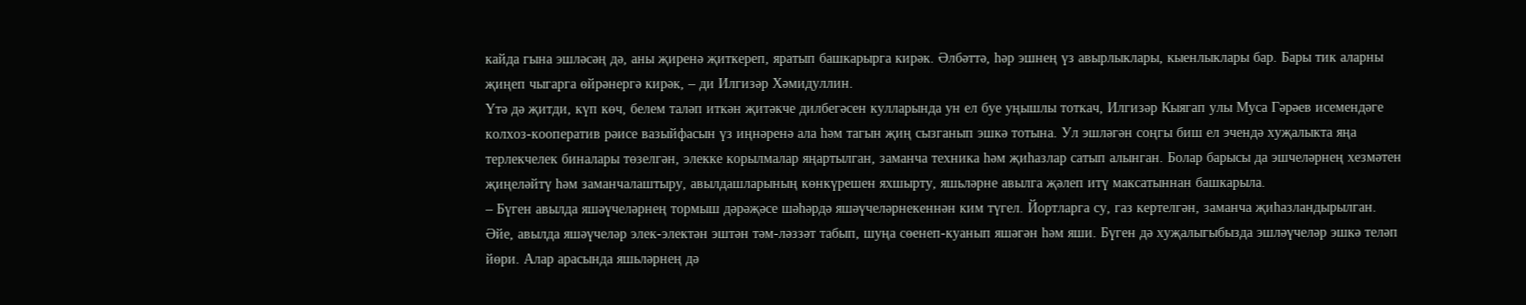кайда гына эшләсәң дә, аны җиренә җиткереп, яратып башкарырга кирәк. Әлбәттә, һәр эшнең үз авырлыклары, кыенлыклары бар. Бары тик аларны җиңеп чыгарга өйрәнергә кирәк, – ди Илгизәр Хәмидуллин.
Үтә дә җитди, күп көч, белем таләп иткән җитәкче дилбегәсен кулларында ун ел буе уңышлы тоткач, Илгизәр Кыягап улы Муса Гәрәев исемендәге колхоз-кооператив рәисе вазыйфасын үз иңнәренә ала һәм тагын җиң сызганып эшкә тотына. Ул эшләгән соңгы биш ел эчендә хуҗалыкта яңа терлекчелек биналары төзелгән, элекке корылмалар яңартылган, заманча техника һәм җиһазлар сатып алынган. Болар барысы да эшчеләрнең хезмәтен җиңеләйтү һәм заманчалаштыру, авылдашларының көнкүрешен яхшырту, яшьләрне авылга җәлеп итү максатыннан башкарыла.
– Бүген авылда яшәүчеләрнең тормыш дәрәҗәсе шәһәрдә яшәүчеләрнекеннән ким түгел. Йортларга су, газ кертелгән, заманча җиһазландырылган. Әйе, авылда яшәүчеләр элек-электән эштән тәм-ләззәт табып, шуңа сөенеп-куанып яшәгән һәм яши. Бүген дә хуҗалыгыбызда эшләүчеләр эшкә теләп йөри. Алар арасында яшьләрнең дә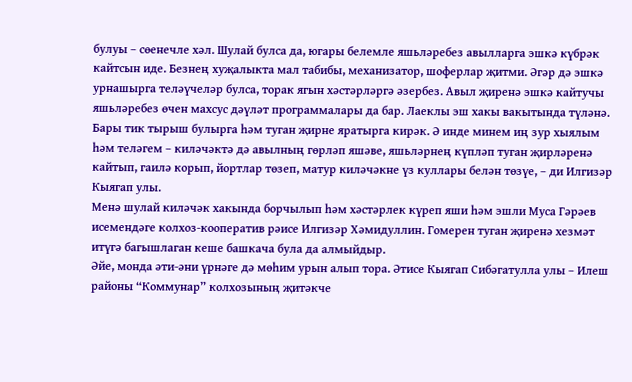булуы – сөенечле хәл. Шулай булса да, югары белемле яшьләребез авылларга эшкә күбрәк кайтсын иде. Безнең хуҗалыкта мал табибы, механизатор, шоферлар җитми. Әгәр дә эшкә урнашырга теләүчеләр булса, торак ягын хәстәрләргә әзербез. Авыл җиренә эшкә кайтучы яшьләребез өчен махсус дәүләт программалары да бар. Лаеклы эш хакы вакытында түләнә. Бары тик тырыш булырга һәм туган җирне яратырга кирәк. Ә инде минем иң зур хыялым һәм теләгем – киләчәктә дә авылның гөрләп яшәве, яшьләрнең күпләп туган җирләренә кайтып, гаилә корып, йортлар төзеп, матур киләчәкне үз куллары белән төзүе, – ди Илгизәр Кыягап улы.
Менә шулай киләчәк хакында борчылып һәм хәстәрлек күреп яши һәм эшли Муса Гәрәев исемендәге колхоз-кооператив рәисе Илгизәр Хәмидуллин. Гомерен туган җиренә хезмәт итүгә багышлаган кеше башкача була да алмыйдыр.
Әйе, монда әти-әни үрнәге дә мөһим урын алып тора. Әтисе Кыягап Сибәгатулла улы – Илеш районы “Коммунар” колхозының җитәкче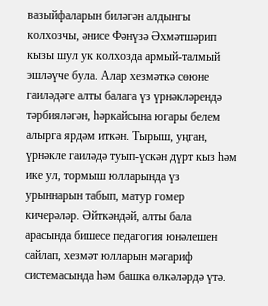вазыйфаларын биләгән алдынгы колхозчы, әнисе Фәнүзә Әхмәтшәрип кызы шул ук колхозда армый-талмый эшләүче була. Алар хезмәткә сөюне гаиләдәге алты балага үз үрнәкләрендә тәрбияләгән, һәркайсына югары белем алырга ярдәм иткән. Тырыш, уңган, үрнәкле гаиләдә туып-үскән дүрт кыз һәм ике ул, тормыш юлларында үз урыннарын табып, матур гомер кичерәләр. Әйткәндәй, алты бала арасында бишесе педагогия юнәлешен сайлап, хезмәт юлларын мәгариф системасында һәм башка өлкәләрдә үтә.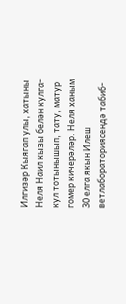Илгизәр Кыягап улы, хатыны Неля Наил кызы белән кулга-кул тотынышып, тату, матур гомер кичерәләр. Неля ханым 30 елга якын Илеш ветлабораториясендә табиб-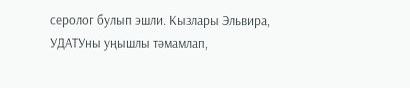серолог булып эшли. Кызлары Эльвира, УДАТУны уңышлы тәмамлап,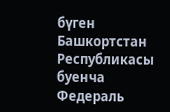бүген Башкортстан Республикасы буенча Федераль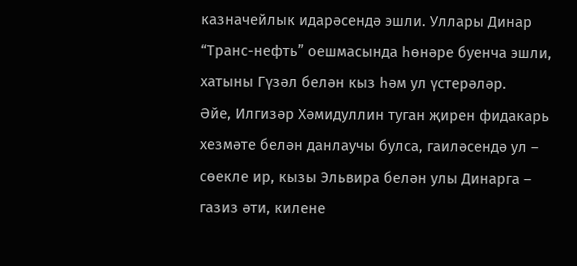казначейлык идарәсендә эшли. Уллары Динар “Транс-нефть” оешмасында һөнәре буенча эшли, хатыны Гүзәл белән кыз һәм ул үстерәләр.
Әйе, Илгизәр Хәмидуллин туган җирен фидакарь хезмәте белән данлаучы булса, гаиләсендә ул – сөекле ир, кызы Эльвира белән улы Динарга – газиз әти, килене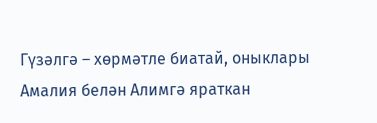Гүзәлгә – хөрмәтле биатай, оныклары Амалия белән Алимгә яраткан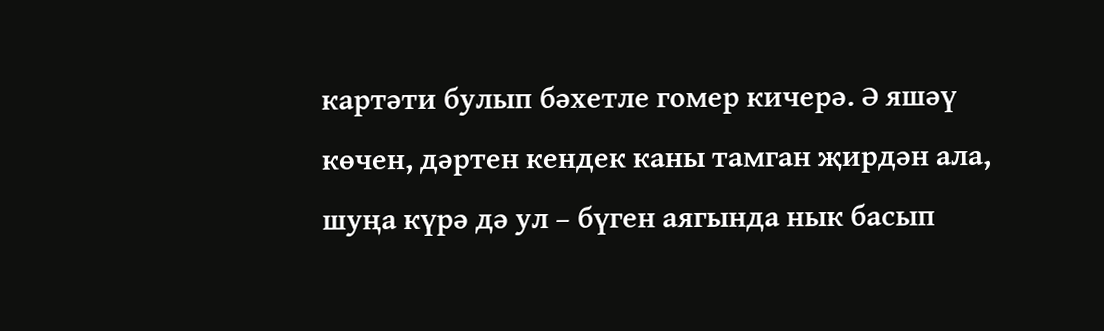картәти булып бәхетле гомер кичерә. Ә яшәү көчен, дәртен кендек каны тамган җирдән ала, шуңа күрә дә ул – бүген аягында нык басып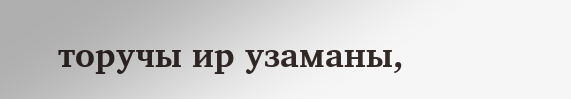торучы ир узаманы,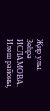Җир улы.
Зөһрә ИСЛАМОВА.
Илеш районы,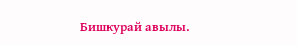Бишкурай авылы.